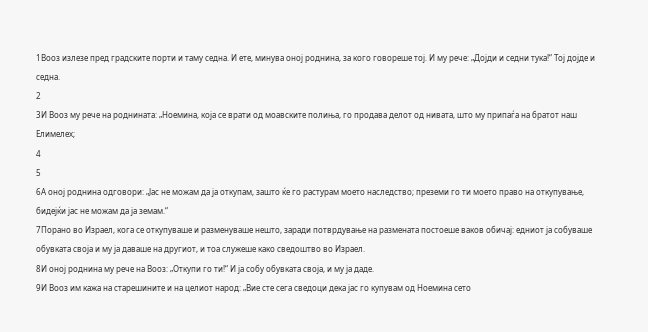1Вооз излезе пред градските порти и таму седна. И ете, минува оној роднина, за кого говореше тој. И му рече: „Дојди и седни тука!“ Тој дојде и седна.
2
3И Вооз му рече на роднината: „Ноемина, која се врати од моавските полиња, го продава делот од нивата, што му припаѓа на братот наш Елимелех;
4
5
6А оној роднина одговори: „Јас не можам да ја откупам, зашто ќе го растурам моето наследство; преземи го ти моето право на откупување, бидејќи јас не можам да ја земам.“
7Порано во Израел, кога се откупуваше и разменуваше нешто, заради потврдување на размената постоеше ваков обичај: едниот ја собуваше обувката своја и му ја даваше на другиот, и тоа служеше како сведоштво во Израел.
8И оној роднина му рече на Вооз: „Откупи го ти!“ И ја собу обувката своја, и му ја даде.
9И Вооз им кажа на старешините и на целиот народ: „Вие сте сега сведоци дека јас го купувам од Ноемина сето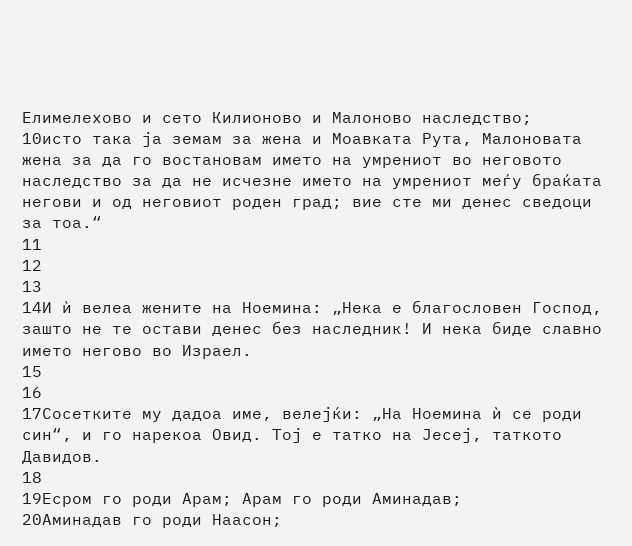Елимелехово и сето Килионово и Малоново наследство;
10исто така ја земам за жена и Моавката Рута, Малоновата жена за да го востановам името на умрениот во неговото наследство за да не исчезне името на умрениот меѓу браќата негови и од неговиот роден град; вие сте ми денес сведоци за тоа.“
11
12
13
14И ѝ велеа жените на Ноемина: „Нека е благословен Господ, зашто не те остави денес без наследник! И нека биде славно името негово во Израел.
15
16
17Сосетките му дадоа име, велејќи: „На Ноемина ѝ се роди син“, и го нарекоа Овид. Тој е татко на Јесеј, таткото Давидов.
18
19Есром го роди Арам; Арам го роди Аминадав;
20Аминадав го роди Наасон;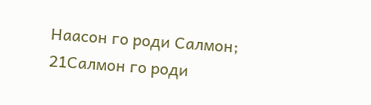Наасон го роди Салмон;
21Салмон го роди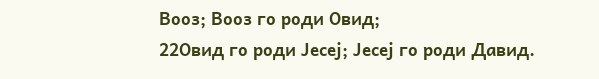Вооз; Вооз го роди Овид;
22Овид го роди Јесеј; Јесеј го роди Давид.